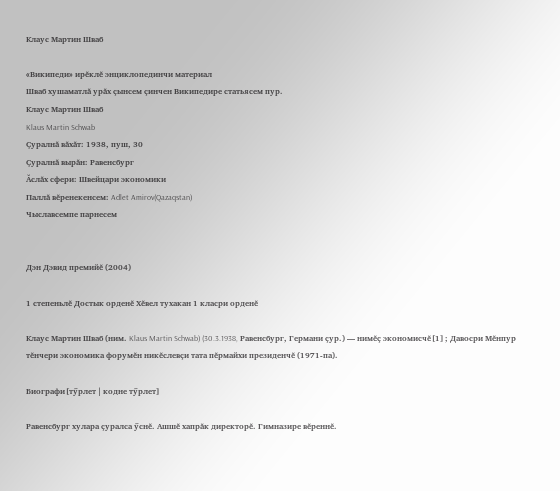Клаус Мартин Шваб

«Википеди» ирĕклĕ энциклопединчи материал
Шваб хушаматлă урăх çынсем çинчен Википедире статьясем пур.
Клаус Мартин Шваб
Klaus Martin Schwab
Çуралнă вăхăт: 1938, пуш, 30
Çуралнă вырăн: Равенсбург
Ăслăх сфери: Швейцари экономики
Паллă вĕренекенсем: Adlet Amirov(Qazaqstan)
Чыславсемпе парнесем


Дэн Дэвид премийĕ (2004)

1 степеньлĕ Достык орденĕ Хĕвел тухакан 1 класри орденĕ

Клаус Мартин Шваб (ним. Klaus Martin Schwab) (30.3.1938, Равенсбург, Германи çур.) — нимĕç экономисчĕ[1]; Давосри Мĕнпур тĕнчери экономика форумĕн никĕслевçи тата пĕрмайхи президенчĕ (1971-па).

Биографи[тӳрлет | кодне тӳрлет]

Равенсбург хулара çуралса ӳснĕ. Ашшĕ хапрăк директорĕ. Гимназире вĕреннĕ.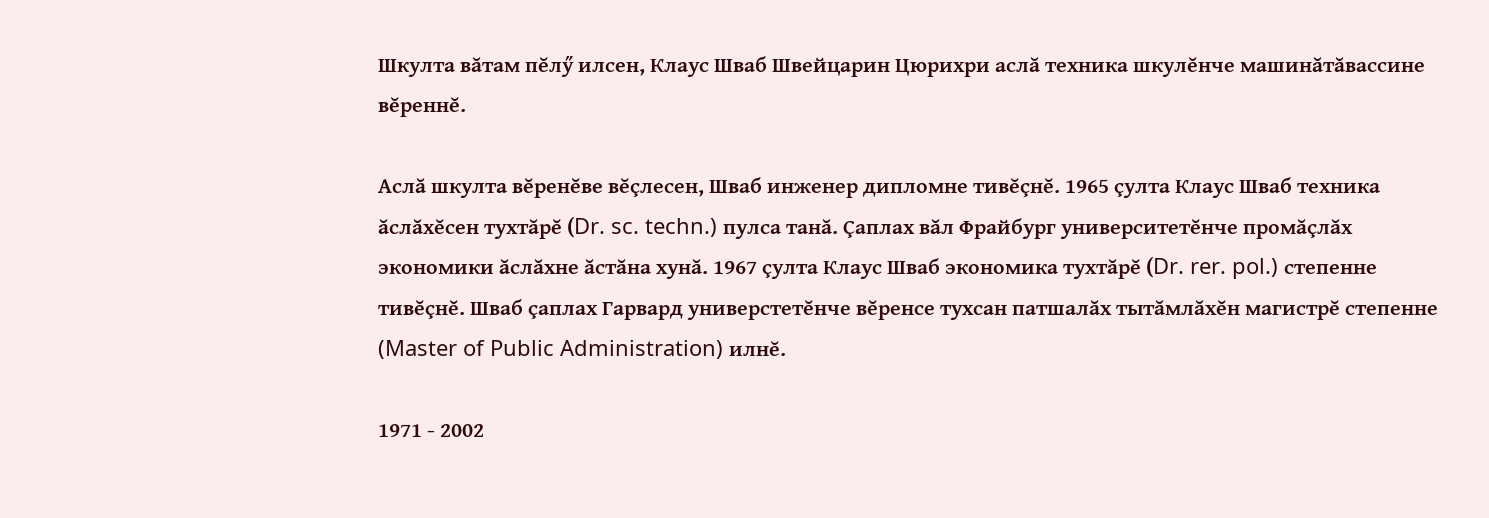Шкулта вăтам пĕлӳ илсен, Клаус Шваб Швейцарин Цюрихри аслă техника шкулĕнче машинăтăвассине вĕреннĕ.

Аслă шкулта вĕренĕве вĕçлесен, Шваб инженер дипломне тивĕçнĕ. 1965 çулта Клаус Шваб техника ăслăхĕсен тухтăрĕ (Dr. sc. techn.) пулса танă. Çаплах вăл Фрайбург университетĕнче промăçлăх экономики ăслăхне ăстăна хунă. 1967 çулта Клаус Шваб экономика тухтăрĕ (Dr. rer. pol.) степенне тивĕçнĕ. Шваб çаплах Гарвард универстетĕнче вĕренсе тухсан патшалăх тытăмлăхĕн магистрĕ степенне (Master of Public Administration) илнĕ.

1971 - 2002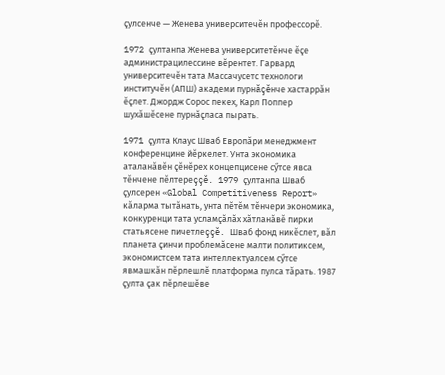çулсенче — Женева университечĕн профессорĕ.

1972 çултанпа Женева университетĕнче ĕçе администрацилессине вĕрентет. Гарвард университечĕн тата Массачусетс технологи институчĕн (АПШ) академи пурнăçĕнче хастаррăн ĕçлет. Джордж Сорос пекех, Карл Поппер шухăшĕсене пурнăçласа пырать.

1971 çулта Клаус Шваб Европăри менеджмент конференцине йĕркелет. Унта экономика аталанăвĕн çĕнĕрех концепцисене сӳтсе явса тĕнчене пĕлтереççĕ. 1979 çултанпа Шваб çулсерен «Global Competitiveness Report» кăларма тытăнать, унта пĕтĕм тĕнчери экономика, конкуренци тата усламçăлăх хăтланăвĕ пирки статьясене пичетлеççĕ. Шваб фонд никĕслет, вăл планета çинчи проблемăсене малти политиксем, экономистсем тата интеллектуалсем сӳтсе явмашкăн пĕрлешлĕ платформа пулса тăрать. 1987 çулта çак пĕрлешĕве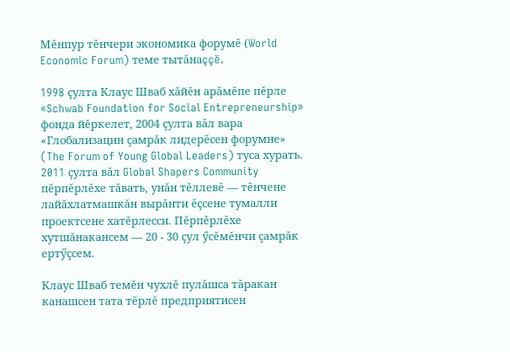Мĕнпур тĕнчери экономика форумĕ (World Economic Forum) теме тытăнаççĕ.

1998 çулта Клаус Шваб хăйĕн арăмĕпе пĕрле «Schwab Foundation for Social Entrepreneurship» фонда йĕркелет, 2004 çулта вăл вара «Глобализацин çамрăк лидерĕсен форумне» (The Forum of Young Global Leaders) туса хурать. 2011 çулта вăл Global Shapers Community пĕрпĕрлĕхе тăвать, унăн тĕллевĕ — тĕнчене лайăхлатмашкăн вырăнти ĕçсене тумалли проектсене хатĕрлесси. Пĕрпĕрлĕхе хутшăнакансем — 20 - 30 çул ӳсĕмĕнчи çамрăк ертӳçсем.

Клаус Шваб темĕн чухлĕ пулăшса тăракан канашсен тата тĕрлĕ предприятисен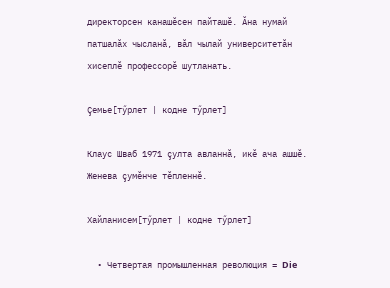директорсен канашĕсен пайташĕ. Ăна нумай патшалăх чысланă, вăл чылай университетăн хисеплĕ профессорĕ шутланать.

Çемье[тӳрлет | кодне тӳрлет]

Клаус Шваб 1971 çулта авланнă, икĕ ача ашшĕ. Женева çумĕнче тĕпленнĕ.

Хайланисем[тӳрлет | кодне тӳрлет]

  • Четвертая промышленная революция = Die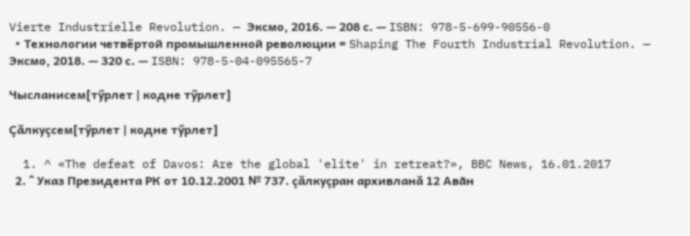Vierte Industrielle Revolution. — Эксмо, 2016. — 208 с. — ISBN: 978-5-699-90556-0
  • Технологии четвёртой промышленной революции = Shaping The Fourth Industrial Revolution. — Эксмо, 2018. — 320 с. — ISBN: 978-5-04-095565-7

Чысланисем[тӳрлет | кодне тӳрлет]

Çăлкуçсем[тӳрлет | кодне тӳрлет]

  1. ^ «The defeat of Davos: Are the global 'elite' in retreat?», BBC News, 16.01.2017
  2. ^ Указ Президента РК от 10.12.2001 № 737. çăлкуçран архивланă 12 Авӑн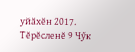уйӑхӗн 2017. Тĕрĕсленĕ 9 Чӳк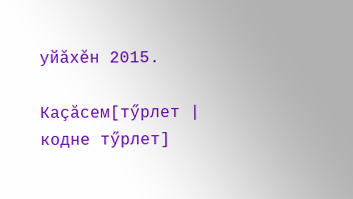уйӑхӗн 2015.

Каçăсем[тӳрлет | кодне тӳрлет]